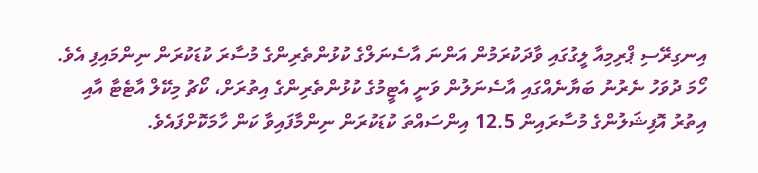އިނގިރޭސި ޕްރިމިއާ ލީގުގައި ވާދަކުރަމުން އަންނަ އާސެނަލްގެ ކުޅުންތެރިންގެ މުސާރަ ކުޑަކުރަން ނިންމައިފި އެވެ.
ހޯމަ ދުވަހު ނެރުނު ބަޔާނެއްގައި އާސެނަލުން ވަނީ އެޓީމުގެ ކުޅުންތެރިންގެ އިތުރަށް، ކޯޗު މިކޭލް އާޓެޓާ އާއި އިތުރު އޮފިޝަލުންގެ މުސާރައިން 12.5 އިންސައްތަ ކުޑަކުރަން ނިންމާފައިވާ ކަން ހާމަކޮށްފައެވެ.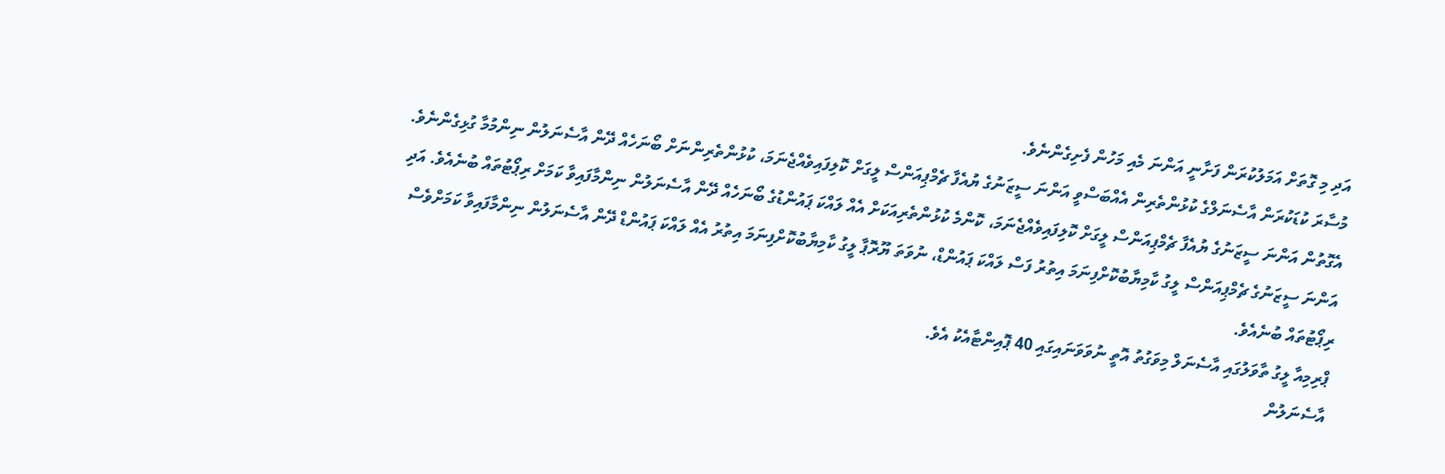އަދި މި ގޮތަށް އަމަލުކުރަން ފަށާނީ އަންނަ މެއި މަހުން ފެށިގެންނެވެ.
މުސާރަ ކުޑަކުރަން އާސެނަލްގެ ކުޅުންތެރިން އެއްބަސްވީ އަންނަ ސީޒަނުގެ ޔުއެފާ ޗެމްޕިއަންސް ލީގަށް ކޮލިފައިވެއްޖެނަމަ، ކުޅުންތެރިންނަށް ބޯނަހެއް ދޭން އާސެނަލުން ނިންމުމާ ގުޅިގެންނެވެ. އެގޮތުން އަންނަ ސީޒަނުގެ ޔުއެފާ ޗެމްޕިއަންސް ލީގަށް ކޮލިފައިވެއްޖެނަމަ، ކޮންމެ ކުޅުންތެރިއަކަށް އެއް ލައްކަ ޕައުންޑުގެ ބޯނަހެއް ދޭން އާސެނަލުން ނިންމާފައިވާ ކަމަށް ރިޕޯޓުތައް ބުނެއެވެ. އަދި އަންނަ ސީޒަނުގެ ޗެމްޕިއަންސް ލީގު ކާމިޔާބުކޮށްފިނަމަ އިތުރު ފަސް ލައްކަ ޕައުންޑް، ނުވަތަ ޔޫރޮޕާ ލީގު ކާމިޔާބުކޮށްފިނަމަ އިތުރު އެއް ލައްކަ ޕައުންޑް ދޭން އާސެނަލުން ނިންމާފައިވާ ކަމަށްވެސް ރިޕޯޓުތައް ބުނެއެވެ.
ޕްރިމިއާ ލީގު ތާވަލުގައި އާސެނަލް މިވަގުތު އޮތީ ނުވަވަނައިގައި 40 ޕޮއިންޓާއެކު އެވެ.
އާސެނަލުން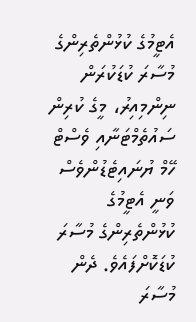އެޓީމުގެ ކުޅުންތެރިންގެ މުސާރަ ކުޑަކުރަން ނިންމިއިރު، މީގެ ކުރިން ސައުތެމްޓަނާއި ވެސްޓް ހޭމް ޔުނައިޓެޑުންވެސް ވަނީ އެޓީމުގެ ކުޅުންތެރިންގެ މުސާރަ ކުޑަކޮށްފައެވެ. ދެން މުސާރަ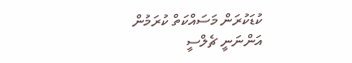ކުޑަކުރަން މަސައްކަތް ކުރަމުން އަންނަނީ ޗެލްސީ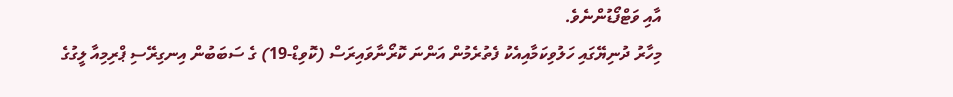އާއި ވަޓްފޯޑުންނެވެ.
މިހާރު ދުނިޔޭގައި ހަލުވިކަމާއިއެކު ފެތުރެމުން އަންނަ ކޮރޯނާވައިރަސް (ކޮވިޑް-19) ގެ ސަބަބުން އިނގިރޭސި ޕްރިމިއާ ލީގުގެ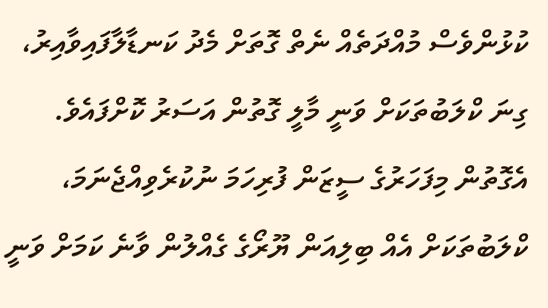ކުޅުންވެސް މުއްދަތެއް ނެތް ގޮތަށް މެދު ކަނޑާލާފައިވާއިރު، ގިނަ ކްލަބުތަކަށް ވަނީ މާލީ ގޮތުން އަސަރު ކޮށްފައެވެ. އެގޮތުން މިފަހަރުގެ ސީޒަން ފުރިހަމަ ނުކުރެވިއްޖެނަމަ، ކްލަބުތަކަށް އެއް ބިލިއަން ޔޫރޯގެ ގެއްލުން ވާނެ ކަމަށް ވަނީ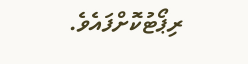ރިޕޯޓުކޮށްފައެވެ.